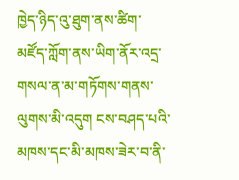ཁྱེད་ཉིད་འུ་ཐུག་ནས་ཚིག་མཛོད་ཀློག་ནས་ཡིག་ནོར་འདྲ་གསལ་ན་མ་གཏོགས་གནས་ལུགས་མི་འདུག ངས་བཤད་པའི་མཁས་དང་མི་མཁས་ཟེར་བ་ནི་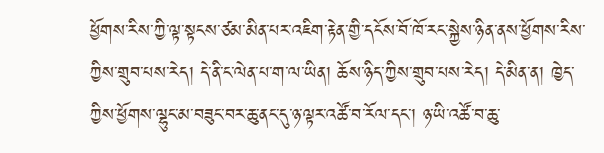ཕྱོགས་རིས་ཀྱི་ལྟ་སྟངས་ཙམ་མིན་པར་འཇིག་རྟེན་གྱི་དངོས་བོ་ཁོ་རང་སྐྱེས་ཉིན་ནས་ཕྱོགས་རིས་ཀྱིས་གྲུབ་པས་རེད། དེ་ནི་ང་ལེན་པ་ག་ལ་ཡིན། ཆོས་ཉིད་ཀྱིས་གྲུབ་པས་རེད། དེ་མིན་ན། ཁྱེད་ཀྱིས་ཕྱོགས་ལྷུང་མ་བཟུང་བར་ཆུ་ནང་དུ་ཉ་ལྟར་འཚོ་བ་རོལ་དང་། ཉ་ཡི་འཚོ་བ་ཆུ་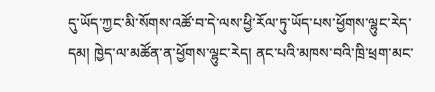དུ་ཡོད་ཀྱང་མི་སོགས་འཚོ་བ་དེ་ལས་ཕྱི་རོལ་ཏུ་ཡོད་པས་ཕྱོགས་ལྷུང་རེད་དམ། ཁྱེད་ལ་མཚོན་ན་ཕྱོགས་ལྷུང་རེད། ནང་པའི་མཁས་བའི་ཁྲི་ཕྲག་མང་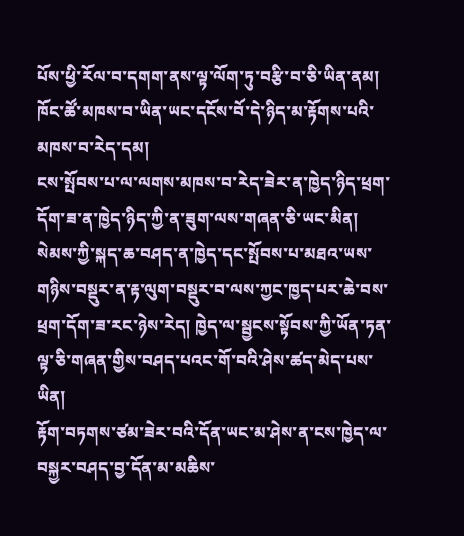པོས་ཕྱི་རོལ་བ་དགག་ནས་ལྟ་ལོག་ཏུ་བརྩི་བ་ཅི་ཡིན་ནམ། ཁོང་ཚོ་མཁས་བ་ཡིན་ཡང་དངོས་བོ་དེ་ཉིད་མ་རྟོགས་པའི་མཁས་བ་རེད་དམ།
ངས་སྤོབས་པ་ལ་ལགས་མཁས་བ་རེད་ཟེར་ན་ཁྱེད་ཉིད་ཕྲག་དོག་ཟ་ན་ཁྱེད་ཉིད་ཀྱི་ན་ཟུག་ལས་གཞན་ཅི་ཡང་མིན། སེམས་ཀྱི་སྐད་ཆ་བཤད་ན་ཁྱེད་དང་སྤོབས་པ་མཐའ་ཡས་གཉིས་བསྡུར་ན་རྟ་ལུག་བསྡུར་བ་ལས་ཀྱང་ཁྱད་པར་ཆེ་བས་ཕྲག་དོག་ཟ་རང་ཉེས་རེད། ཁྱེད་ལ་སྦྱངས་སྟོབས་ཀྱི་ཡོན་ཏན་ལྟ་ཅི་གཞན་གྱིས་བཤད་པའང་གོ་བའི་ཤེས་ཚད་མེད་པས་ཡིན།
རྟོག་བཏགས་ཙམ་ཟེར་བའི་དོན་ཡང་མ་ཤེས་ན་ངས་ཁྱེད་ལ་བསྐྱར་བཤད་བྱ་དོན་མ་མཆིས་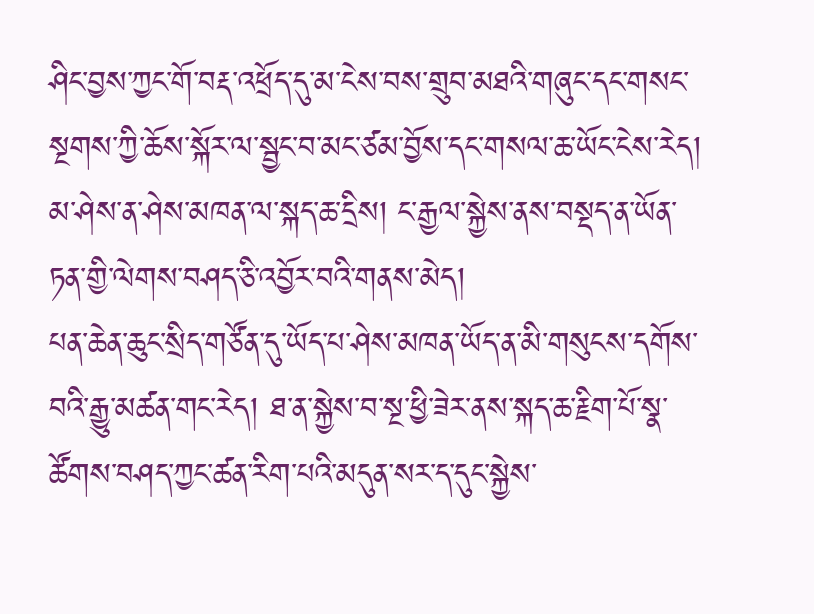ཤིང་བྱས་ཀྱང་གོ་བརྡ་འཕྲོད་དུ་མ་ངེས་བས་གྲུབ་མཐའི་གཞུང་དང་གསང་སྔགས་ཀྱི་ཆོས་སྐོར་ལ་སྦྱང་བ་མང་ཙམ་བྱོས་དང་གསལ་ཆ་ཡོང་ངེས་རེད། མ་ཤེས་ན་ཤེས་མཁན་ལ་སྐད་ཆ་དྲིས། ང་རྒྱལ་སྐྱེས་ནས་བསྡད་ན་ཡོན་ཏན་གྱི་ལེགས་བཤད་ཅི་འབྱོར་བའི་གནས་མེད།
པན་ཆེན་ཆུང་སྲིད་གཙོན་དུ་ཡོད་པ་ཤེས་མཁན་ཡོད་ན་མི་གསུངས་དགོས་བའི་རྒྱུ་མཚན་གང་རེད། ཐ་ན་སྐྱེས་བ་སྔ་ཕྱི་ཟེར་ནས་སྐད་ཆ་རྗིག་པོ་སྣ་ཚོགས་བཤད་ཀྱང་ཚན་རིག་པའི་མདུན་སར་ད་དུང་སྐྱེས་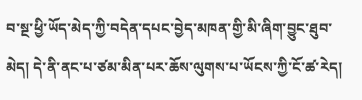བ་སྔ་ཕྱི་ཡོད་མེད་ཀྱི་བདེན་དཔང་བྱེད་མཁན་གྱི་མི་ཞིག་བྱུང་ཐུབ་མེད། དེ་ནི་ནང་པ་ཙམ་མིན་པར་ཆོས་ལུགས་པ་ཡོངས་ཀྱི་ངོ་ཚ་རེད།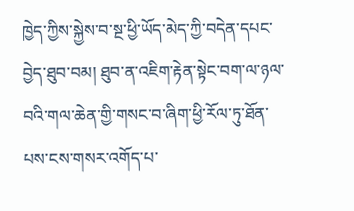ཁྱེད་ཀྱིས་སྐྱེས་བ་སྔ་ཕྱི་ཡོད་མེད་ཀྱི་བདེན་དཔང་བྱེད་ཐུབ་བམ། ཐུབ་ན་འཇིག་རྟེན་སྟེང་བག་ལ་ཉལ་བའི་གལ་ཆེན་གྱི་གསང་བ་ཞིག་ཕྱི་རོལ་ཏུ་ཐོན་པས་ངས་གསར་འགོད་པ་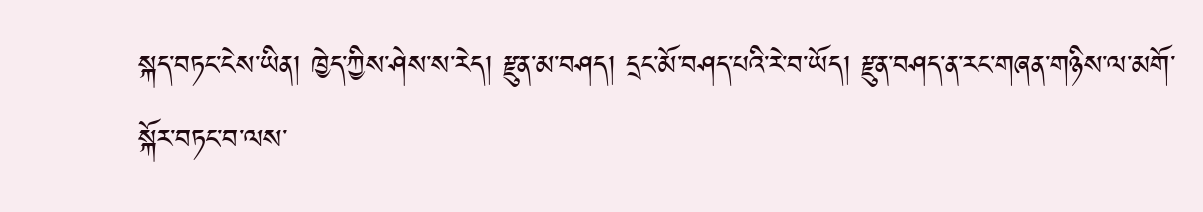སྐད་བཏང་ངེས་ཡིན། ཁྱེད་ཀྱིས་ཤེས་ས་རེད། རྫུན་མ་བཤད། དྲང་མོ་བཤད་པའི་རེ་བ་ཡོད། རྫུན་བཤད་ན་རང་གཞན་གཉིས་ལ་མགོ་སྐོར་བཏང་བ་ལས་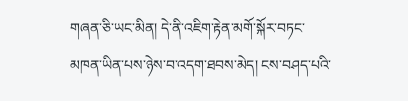གཞན་ཅི་ཡང་མིན། དེ་ནི་འཇིག་རྟེན་མགོ་སྐོར་བཏང་མཁན་ཡིན་པས་ཉེས་བ་འདག་ཐབས་མེད། ངས་བཤད་པའི་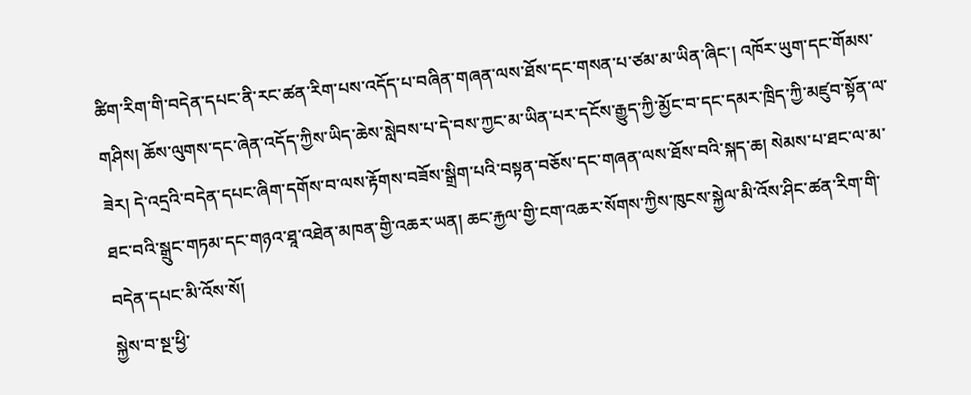ཚིག་རིག་གི་བདེན་དཔང་ནི་རང་ཚན་རིག་པས་འདོད་པ་བཞིན་གཞན་ལས་ཐོས་དང་གསན་པ་ཙམ་མ་ཡིན་ཞིང་། འཁོར་ཡུག་དང་གོམས་གཤིས། ཆོས་ལུགས་དང་ཞེན་འདོད་ཀྱིས་ཡིད་ཆེས་སླེབས་པ་དེ་བས་ཀྱང་མ་ཡིན་པར་དངོས་རྒྱུད་ཀྱི་མྱོང་བ་དང་དམར་ཁྲིད་ཀྱི་མཛུབ་སྟོན་ལ་ཟེར། དེ་འདྲའི་བདེན་དཔང་ཞིག་དགོས་བ་ལས་རྟོགས་བཟོས་སྒྲིག་པའི་བསྟན་བཅོས་དང་གཞན་ལས་ཐོས་བའི་སྐད་ཆ། སེམས་པ་ཐང་ལ་མ་ཐང་བའི་སྒྲུང་གཏམ་དང་གཉའ་ཐཱ་འཐེན་མཁན་གྱི་འཆར་ཡན། ཆང་རྐྱལ་གྱི་ངག་འཆར་སོགས་ཀྱིས་ཁུངས་སྐྱེལ་མི་འོས་ཤིང་ཚན་རིག་གི་བདེན་དཔང་མི་འོས་སོ།
སྐྱེས་བ་སྔ་ཕྱི་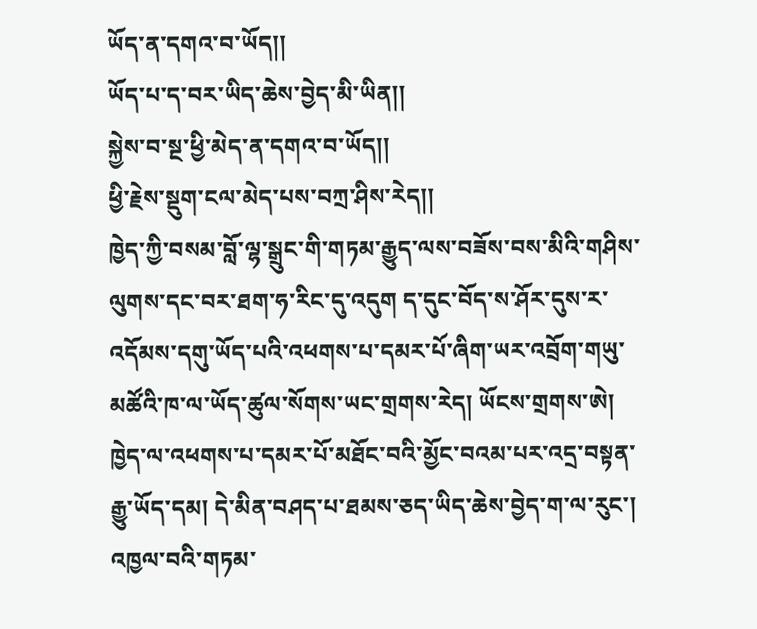ཡོད་ན་དགའ་བ་ཡོད།།
ཡོད་པ་ད་བར་ཡིད་ཆེས་བྱེད་མི་ཡིན།།
སྐྱེས་བ་སྔ་ཕྱི་མེད་ན་དགའ་བ་ཡོད།།
ཕྱི་རྗེས་སྡུག་ངལ་མེད་པས་བཀྲ་ཤིས་རེད།།
ཁྱེད་ཀྱི་བསམ་བློ་ལྷ་སྒྲུང་གི་གཏམ་རྒྱུད་ལས་བཟོས་བས་མིའི་གཤིས་ལུགས་དང་བར་ཐག་ཧ་རིང་དུ་འདུག ད་དུང་བོད་ས་ཤོར་དུས་ར་འདོམས་དགུ་ཡོད་པའི་འཕགས་པ་དམར་པོ་ཞིག་ཡར་འབྲོག་གཡུ་མཚོའི་ཁ་ལ་ཡོད་ཚུལ་སོགས་ཡང་གྲགས་རེད། ཡོངས་གྲགས་ཨེ། ཁྱེད་ལ་འཕགས་པ་དམར་པོ་མཐོང་བའི་མྱོང་བའམ་པར་འདྲ་བསྟན་རྒྱུ་ཡོད་དམ། དེ་མིན་བཤད་པ་ཐམས་ཅད་ཡིད་ཆེས་བྱེད་ག་ལ་རུང་།
འཁྱལ་བའི་གཏམ་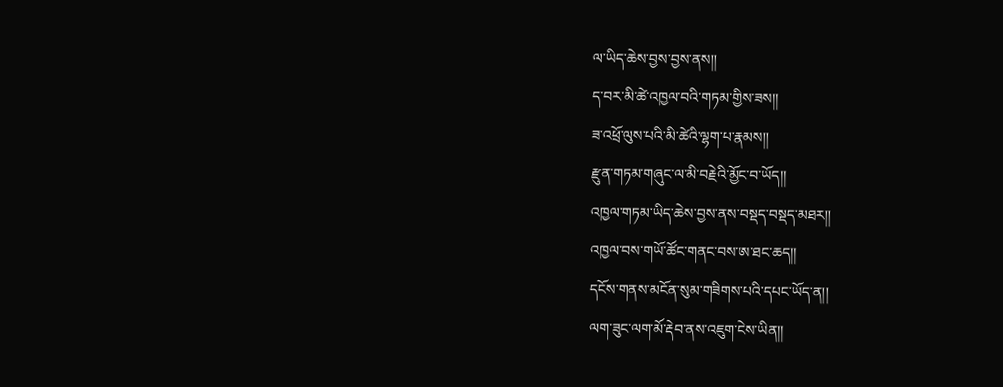ལ་ཡིད་ཆེས་བྱས་བྱས་ནས།།
ད་བར་མི་ཚེ་འཁྱལ་བའི་གཏམ་གྱིས་ཟས།།
ཟ་འཕྲོ་ལུས་པའི་མི་ཚེའི་ལྷག་པ་རྣམས།།
རྫུན་གཏམ་གཞུང་ལ་མི་བརྗེའི་མྱོང་བ་ཡོད།།
འཁྱལ་གཏམ་ཡིད་ཆེས་བྱས་ནས་བསྡད་བསྡད་མཐར།།
འཁྱལ་བས་གཡོ་ཚོང་གནང་བས་ཨ་ཐང་ཆད།།
དངོས་གནས་མངོན་སུམ་གཟིགས་པའི་དཔང་ཡོད་ན།།
ལག་ཟུང་ལག་མོ་རྡེབ་ནས་འཇུག་ངེས་ཡིན།།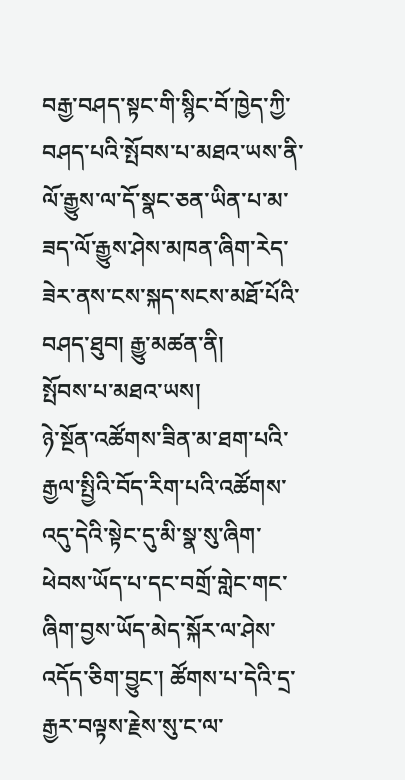བརྒྱ་བཤད་སྟང་གི་སྙིང་བོ་ཁྱེད་ཀྱི་བཤད་པའི་སྤོབས་པ་མཐའ་ཡས་ནི་ལོ་རྒྱུས་ལ་དོ་སྣང་ཅན་ཡིན་པ་མ་ཟད་ལོ་རྒྱུས་ཤེས་མཁན་ཞིག་རེད་ཟེར་ནས་ངས་སྐད་སངས་མཐོ་པོའི་བཤད་ཐུབ། རྒྱུ་མཚན་ནི།
སྤོབས་པ་མཐའ་ཡས།
ཉེ་སྔོན་འཚོགས་ཟིན་མ་ཐག་པའི་རྒྱལ་སྤྱིའི་བོད་རིག་པའི་འཚོགས་འདུ་དེའི་སྟེང་དུ་མི་སྣ་སུ་ཞིག་ཕེབས་ཡོད་པ་དང་བགྲོ་གླེང་གང་ཞིག་བྱས་ཡོད་མེད་སྐོར་ལ་ཤེས་འདོད་ཅིག་བྱུང་། ཚོགས་པ་དེའི་དྲ་རྒྱར་བལྟས་རྗེས་སུ་ང་ལ་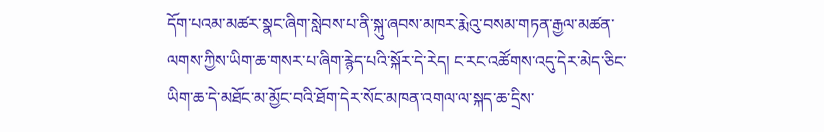དོག་པའམ་མཚར་སྣང་ཞིག་སླེབས་པ་ནི་སྐུ་ཞབས་མཁར་རྨེའུ་བསམ་གཏན་རྒྱལ་མཚན་ལགས་ཀྱིས་ཡིག་ཆ་གསར་པ་ཞིག་རྙེད་པའི་སྐོར་དེ་རེད། ང་རང་འཚོགས་འདུ་དེར་མེད་ཅིང་ཡིག་ཆ་དེ་མཐོང་མ་མྱོང་བའི་ཐོག་དེར་སོང་མཁན་འགལ་ལ་སྐད་ཆ་དྲིས་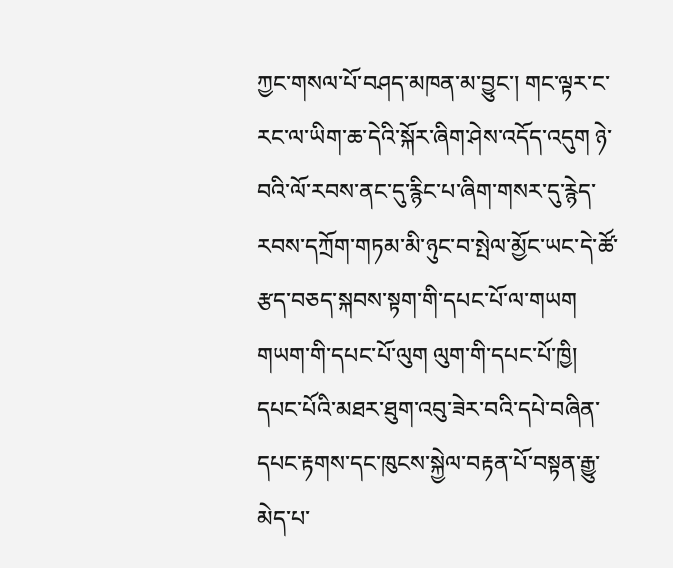ཀྱང་གསལ་པོ་བཤད་མཁན་མ་བྱུང་། གང་ལྟར་ང་རང་ལ་ཡིག་ཆ་དེའི་སྐོར་ཞིག་ཤེས་འདོད་འདུག ཉེ་བའི་ལོ་རབས་ནང་དུ་རྙིང་པ་ཞིག་གསར་དུ་རྙེད་རབས་དཀྲོག་གཏམ་མི་ཉུང་བ་སྤེལ་མྱོང་ཡང་དེ་ཚོ་རྩད་བཅད་སྐབས་སྟག་གི་དཔང་པོ་ལ་གཡག གཡག་གི་དཔང་པོ་ལུག ལུག་གི་དཔང་པོ་ཁྱི། དཔང་པོའི་མཐར་ཐུག་འབུ་ཟེར་བའི་དཔེ་བཞིན་དཔང་རྟགས་དང་ཁུངས་སྐྱེལ་བརྟན་པོ་བསྟན་རྒྱུ་མེད་པ་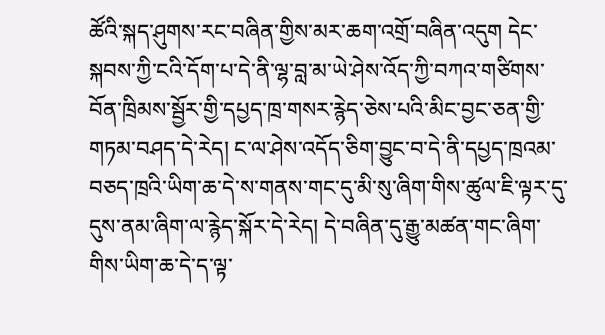ཚོའི་སྐད་ཤུགས་རང་བཞིན་གྱིས་མར་ཆག་འགྲོ་བཞིན་འདུག དེང་སྐབས་ཀྱི་ངའི་དོག་པ་དེ་ནི་ལྷ་བླ་མ་ཡེ་ཤེས་འོད་ཀྱི་བཀའ་གཙིགས་བོན་ཁྲིམས་སྦྱོར་གྱི་དཔྱད་ཁྲ་གསར་རྙེད་ཅེས་པའི་མིང་བྱང་ཅན་གྱི་གཏམ་བཤད་དེ་རེད། ང་ལ་ཤེས་འདོད་ཅིག་བྱུང་བ་དེ་ནི་དཔྱད་ཁྲའམ་བཅད་ཁྲའི་ཡིག་ཆ་དེ་ས་གནས་གང་དུ་མི་སུ་ཞིག་གིས་ཚུལ་ཇི་ལྟར་དུ་དུས་ནམ་ཞིག་ལ་རྙེད་སྐོར་དེ་རེད། དེ་བཞིན་དུ་རྒྱུ་མཚན་གང་ཞིག་གིས་ཡིག་ཆ་དེ་ད་ལྟ་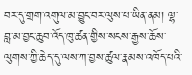བར་དུ་གྲག་འགུལ་མ་བྱུང་བར་ལུས་པ་ཡིན་ནམ། ལྷ་བླ་མ་བྱང་ཆུབ་འོད་ཁུ་ཚན་གྱིས་སངས་རྒྱས་ཆོས་ལུགས་ཀྱི་ཆེད་དུ་ལས་ཀ་བྱས་ཚུལ་རྣམས་འཁོད་པའི་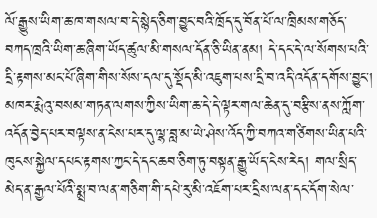ལོ་རྒྱུས་ཡིག་ཆ་ཁ་གསལ་བ་དེ་སྙེད་ཅིག་བྱུང་བའི་ཁྲོད་དུ་བོན་པོ་ལ་ཁྲིམས་གཅོད་བཀད་ཁྲའི་ཡིག་ཆ་ཞིག་ཡོད་ཚུལ་མི་གསལ་དོན་ཅི་ཡིན་ནམ། དེ་དང་དེ་ལ་སོགས་པའི་དྲི་རྟགས་མང་པོ་ཞིག་གིས་སོས་དལ་དུ་སྡོད་མི་འཇུག་པས་དྲི་བ་འདི་འདོན་དགོས་བྱུང་། མཁར་རྨེའུ་བསམ་གཏན་ལགས་ཀྱིས་ཡིག་ཆ་དེ་དེ་ལྟར་གལ་ཆེན་དུ་བརྩིས་ནས་ཀློག་འདོན་བྱེད་པར་བལྟས་ན་ངེས་པར་དུ་ལྷ་བླ་མ་ཡེ་ཤེས་འོད་ཀྱི་བཀའ་གཙིགས་ཡིན་པའི་ཁུངས་སྐྱེལ་དཔང་རྟགས་ཀྱང་དེ་དང་ཆབ་ཅིག་ཏུ་བསྟན་རྒྱུ་ཡོད་ངེས་རེད། གལ་སྲིད་མེད་ན་རྒྱལ་པོའི་སྨྲ་བ་ལན་གཅིག་གི་དཔེ་རུ་མི་འཇོག་པར་དྲིས་ལན་དང་དོག་སེལ་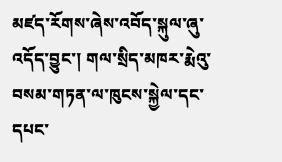མཛད་རོགས་ཞེས་འབོད་སྐུལ་ཞུ་འདོད་བྱུང་། གལ་སྲིད་མཁར་རྨེའུ་བསམ་གཏན་ལ་ཁུངས་སྐྱེལ་དང་དཔང་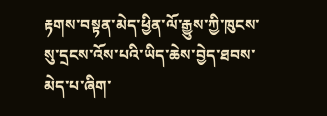རྟགས་བསྟན་མེད་ཕྱིན་ལོ་རྒྱུས་ཀྱི་ཁུངས་སུ་དྲངས་འོས་པའི་ཡིད་ཆེས་བྱེད་ཐབས་མེད་པ་ཞིག་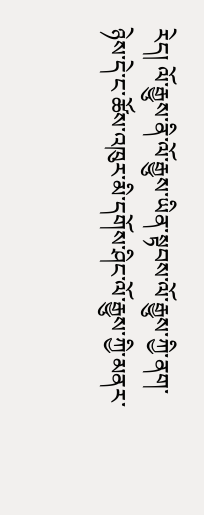རེད། ལོ་རྒྱུས་ནི་ལོ་རྒྱུས་ཡིན་སྟབས་ལོ་རྒྱུས་ཀྱི་ནག་ཉེས་དེ་ང་ཚོས་འཁུར་མི་དགོས་ཤིང་ལོ་རྒྱུས་ཀྱི་མནར་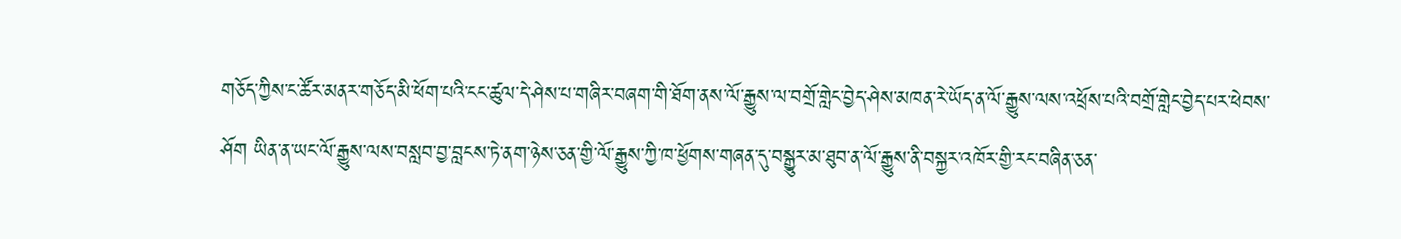གཅོད་ཀྱིས་ང་ཚོར་མནར་གཅོད་མི་ཕོག་པའི་ངང་ཚུལ་དེ་ཤེས་པ་གཞིར་བཞག་གི་ཐོག་ནས་ལོ་རྒྱུས་ལ་བགྲོ་གླེང་བྱེད་ཤེས་མཁན་རེ་ཡོད་ན་ལོ་རྒྱུས་ལས་འཕྲོས་པའི་བགྲོ་གླེང་བྱེད་པར་ཕེབས་ཤོག ཡིན་ན་ཡང་ལོ་རྒྱུས་ལས་བསླབ་བྱ་བླངས་ཏེ་ནག་ཉེས་ཅན་གྱི་ལོ་རྒྱུས་ཀྱི་ཁ་ཕྱོགས་གཞན་དུ་བསྒྱུར་མ་ཐུབ་ན་ལོ་རྒྱུས་ནི་བསྐྱར་འཁོར་གྱི་རང་བཞིན་ཅན་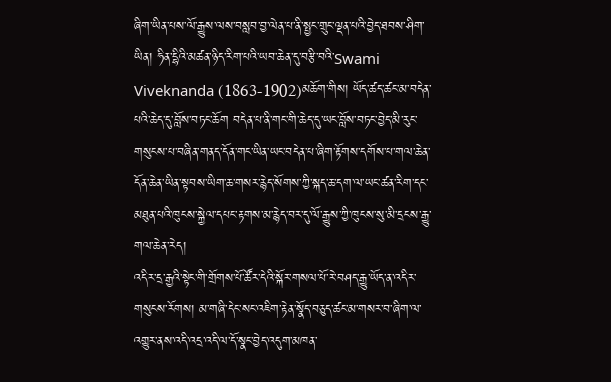ཞིག་ཡིན་པས་ལོ་རྒྱུས་ལས་བསླབ་བྱ་ལེན་པ་ནི་སྤྱང་གྲུང་ལྡན་པའི་བྱེད་ཐབས་ཤིག་ཡིན། ཧིན་དྷིའི་མཚན་ཉིད་རིག་པའི་ཡབ་ཆེན་དུ་བརྩི་བའི་Swami Viveknanda (1863-1902)མཆོག་གིས། ཡོད་ཚད་ཚང་མ་བདེན་པའི་ཆེད་དུ་བློས་བཏང་ཆོག བདེན་པ་ནི་གང་གི་ཆེད་དུ་ཡང་བློས་བཏང་བྱེད་མི་རུང་གསུངས་པ་བཞིན་གནད་དོན་གང་ཡིན་ཡང་བདེན་པ་ཞིག་རྟོགས་དགོས་པ་གལ་ཆེན་དོན་ཆེན་ཡིན་སྟབས་ཡིག་ཆ་གསར་རྙེད་སོགས་ཀྱི་སྐད་ཆ་དག་ལ་ཡང་ཚན་རིག་དང་མཐུན་པའི་ཁུངས་སྐྱེལ་དཔང་རྟགས་མ་རྙེད་བར་དུ་ལོ་རྒྱུས་ཀྱི་ཁུངས་སུ་མི་དྲངས་རྒྱུ་གལ་ཆེན་རེད།
འདིར་དྲ་རྒྱའི་སྟེང་གི་གྲོགས་པོ་ཚོར་དེའི་སྐོར་གསལ་པོ་རེ་བཤད་རྒྱུ་ཡོད་ན་འདིར་གསུངས་རོགས། མ་གཞི་དེང་སང་འཇིག་རྟེན་སྣོད་བཅུད་ཚང་མ་གསར་བ་ཞིག་ལ་འགྱུར་ནས་འདི་འདྲ་འདི་ལ་དོ་སྣང་བྱེད་འདུག་མཁན་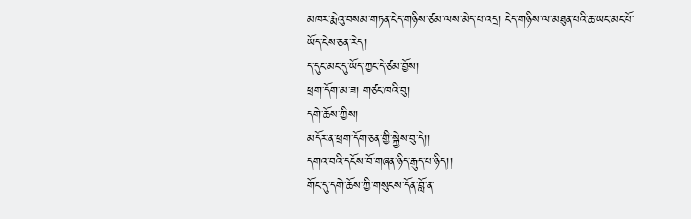མཁར་རྨེའུ་བསམ་གཏན་ངེད་གཉིས་ཙམ་ལས་མེད་པ་འདྲ། ངེད་གཉིས་ལ་མཐུན་པའི་ཆ་ཡང་མང་པོ་ཡོད་ངེས་ཅན་རེད།
ད་དུང་མང་དུ་ཡོད་ཀྱང་དེ་ཙམ་བྱོས།
ཕྲག་དོག་མ་ཟ། གཙང་ཁའི་བུ།
དགེ་ཆོས་ཀྱིས།
མདོར་ན་ཕྲག་དོག་ཅན་གྱི་སྐྱེས་བུ་དེ།།
དགའ་བའི་དངོས་བོ་གཞན་ཉིད་རྒུད་པ་ཉིད།།
གོང་དུ་དགེ་ཆོས་ཀྱི་གསུངས་དོན་བློ་ན་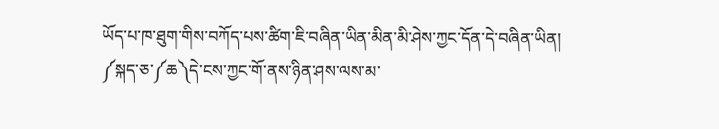ཡོད་པ་ཁ་ཐུག་གིས་བཀོད་པས་ཚིག་ཇི་བཞིན་ཡིན་མིན་མི་ཤེས་ཀྱང་དོན་དེ་བཞིན་ཡིན།
༼སྐད་ཅ་༼ཆ༽དེ་ངས་ཀྱང་གོ་ནས་ཉིན་ཤས་ལས་མ་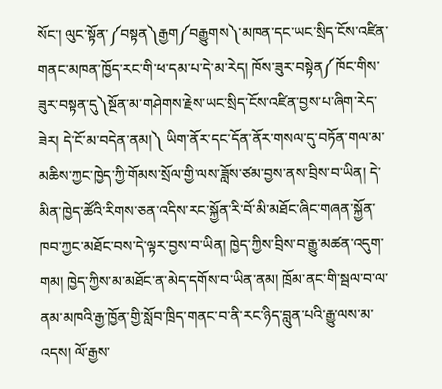སོང་། ལུང་སྟོན་༼བསྟན༽རྒྱག༼བརྒྱུགས༽་མཁན་དང་ཡང་སྲིད་ངོས་འཛིན་གནང་མཁན་ཁྱོད་རང་གི་ཕ་དམ་པ་དེ་མ་རེད། ཁོས་ཟུར་བསྟེན༼ཁོང་གིས་ཟུར་བསྟན་དུ༽སྔོན་མ་གཤེགས་རྗེས་ཡང་སྲིད་ངོས་འཛིན་བྱས་པ་ཞིག་རེད་ཟེར། དེ་ངོ་མ་བདེན་ནམ།༽ ཡིག་ནོར་དང་དོན་ནོར་གསལ་དུ་བཏོན་གལ་མ་མཆིས་ཀྱང་ཁྱེད་ཀྱི་གོམས་སྲོལ་གྱི་ལས་ཟློས་ཙམ་བྱས་ནས་བྲིས་བ་ཡིན། དེ་མིན་ཁྱེད་ཚོའི་རིགས་ཅན་འདིས་རང་སྐྱོན་རི་བོ་མི་མཐོང་ཞིང་གཞན་སྐྱོན་ཁབ་ཀྱང་མཐོང་བས་དེ་ལྟར་བྱས་བ་ཡིན། ཁྱེད་ཀྱིས་བྲིས་བ་རྒྱུ་མཚན་འདུག་གམ། ཁྱེད་ཀྱིས་མ་མཐོང་ན་མེད་དགོས་བ་ཡིན་ནམ། ཁྲོམ་ནང་གི་སྦལ་བ་ལ་ནམ་མཁའི་རྒྱ་ཁྱོན་གྱི་སློབ་ཁྲིད་གནང་བ་ནི་རང་ཉིད་བླུན་པའི་རྒྱུ་ལས་མ་འདས། ལོ་རྒྱས་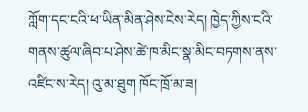ཀློག་དང་ངའི་ཕ་ཡིན་མིན་ཤེས་ངེས་རེད། ཁྱེད་ཀྱིས་ངའི་གནས་ཚུལ་ཞིབ་པ་ཤེས་ཚེ་ཁ་མིང་སྣ་མིང་བཏགས་ནས་འཛིང་ས་རེད། འུ་མ་ཐུག ཁོང་ཁྲོ་མ་ཟ།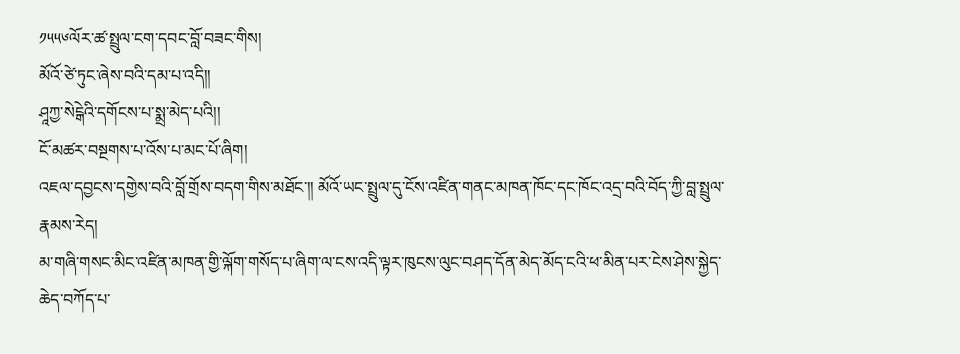༡༥༥༦ལོར་ཚ་སྤྲུལ་ངག་དབང་བློ་བཟང་གིས།
མོའོ་ཙེ་ཏུང་ཞེས་བའི་དམ་པ་འདི།།
ཤཱཀྱ་སེངྒེའི་དགོངས་པ་སྨྲ་མེད་པའི།།
ངོ་མཚར་བསྔགས་པ་འོས་པ་མང་པོ་ཞིག།
འཇལ་དབྱངས་དགྱེས་བའི་བློ་གྲོས་བདག་གིས་མཐོང་།། མོའོ་ཡང་སྤྲུལ་དུ་ངོས་འཛིན་གནང་མཁན་ཁོང་དང་ཁོང་འདྲ་བའི་བོད་ཀྱི་བླ་སྤྲུལ་རྣམས་རེད།
མ་གཞི་གསང་མིང་འཛིན་མཁན་གྱི་ལྐོག་གསོད་པ་ཞིག་ལ་ངས་འདི་ལྟར་ཁུངས་ལུང་བཤད་དོན་མེད་མོད་ངའི་ཕ་མིན་པར་ངེས་ཤེས་སྐྱེད་ཆེད་བཀོད་པ་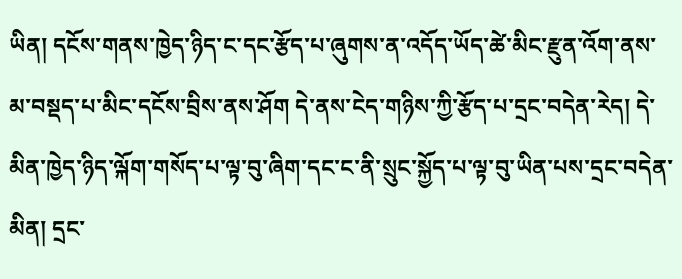ཡིན། དངོས་གནས་ཁྱེད་ཉིད་ང་དང་རྩོད་པ་ཞུགས་ན་འདོད་ཡོད་ཚེ་མིང་རྫུན་འོག་ནས་མ་བསྡད་པ་མིང་དངོས་བྲིས་ནས་ཤོག དེ་ནས་ངེད་གཉིས་ཀྱི་རྩོད་པ་དྲང་བདེན་རེད། དེ་མིན་ཁྱེད་ཉིད་ལྐོག་གསོད་པ་ལྟ་བུ་ཞིག་དང་ང་ནི་སྲུང་སྐྱོད་པ་ལྟ་བུ་ཡིན་པས་དྲང་བདེན་མིན། དྲང་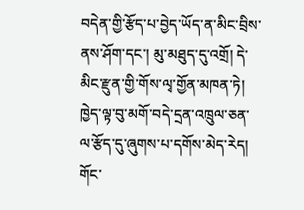བདེན་གྱི་རྩོད་པ་བྱེད་ཡོད་ན་མིང་བྲིས་ནས་ཤོག་དང་། མུ་མཐུད་དུ་འགྲོ། དེ་མིང་རྫུན་གྱི་གོས་ལྭ་གྱོན་མཁན་ཏེ། ཁྱེད་ལྟ་བུ་མགོ་བདེ་དྲན་འཁྲུལ་ཅན་ལ་རྩོད་དུ་ཞུགས་པ་དགོས་མེད་རེད།
གོང་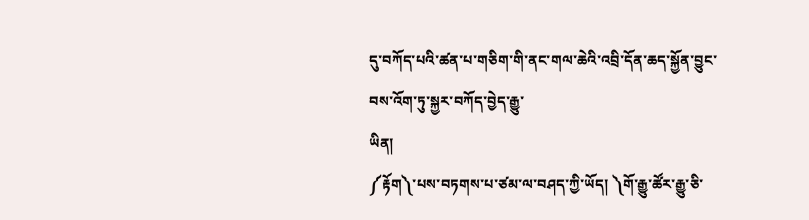དུ་བཀོད་པའི་ཚན་པ་གཅིག་གི་ནང་གལ་ཆེའི་འབྲི་དོན་ཆད་སྐྱོན་བྱུང་བས་འོག་ཏུ་སྐྱར་བཀོད་བྱེད་རྒྱུ་
ཡིན།
༼རྟོག༽་པས་བཏགས་པ་ཙམ་ལ་བཤད་ཀྱི་ཡོད། ༽གོ་རྒྱུ་ཚོར་རྒྱུ་ཅི་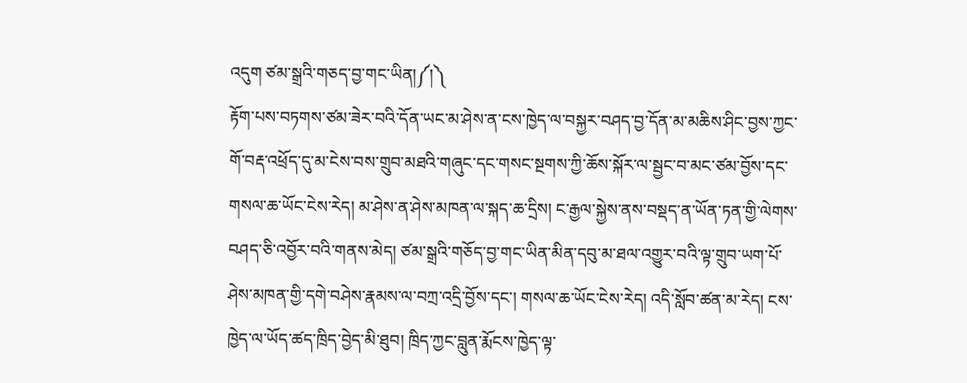འདུག ཙམ་སྒྲའི་གཅད་བྱ་གང་ཡིན།༼།༽
རྟོག་པས་བཏགས་ཙམ་ཟེར་བའི་དོན་ཡང་མ་ཤེས་ན་ངས་ཁྱེད་ལ་བསྐྱར་བཤད་བྱ་དོན་མ་མཆིས་ཤིང་བྱས་ཀྱང་གོ་བརྡ་འཕྲོད་དུ་མ་ངེས་བས་གྲུབ་མཐའི་གཞུང་དང་གསང་སྔགས་ཀྱི་ཆོས་སྐོར་ལ་སྦྱང་བ་མང་ཙམ་བྱོས་དང་གསལ་ཆ་ཡོང་ངེས་རེད། མ་ཤེས་ན་ཤེས་མཁན་ལ་སྐད་ཆ་དྲིས། ང་རྒྱལ་སྐྱེས་ནས་བསྡད་ན་ཡོན་ཏན་གྱི་ལེགས་བཤད་ཅི་འབྱོར་བའི་གནས་མེད། ཙམ་སྒྲའི་གཅོད་བྱ་གང་ཡིན་མིན་དབུ་མ་ཐལ་འགྱུར་བའི་ལྟ་གྲུབ་ཡག་པོ་ཤེས་མཁན་གྱི་དགེ་བཤེས་རྣམས་ལ་བཀྲ་འདྲི་བྱོས་དང་། གསལ་ཆ་ཡོང་ངེས་རེད། འདི་སློབ་ཚན་མ་རེད། ངས་ཁྱེད་ལ་ཡོད་ཚད་ཁྲིད་བྱེད་མི་ཐུབ། ཁྲིད་ཀྱང་བླུན་རྨོངས་ཁྱེད་ལྟ་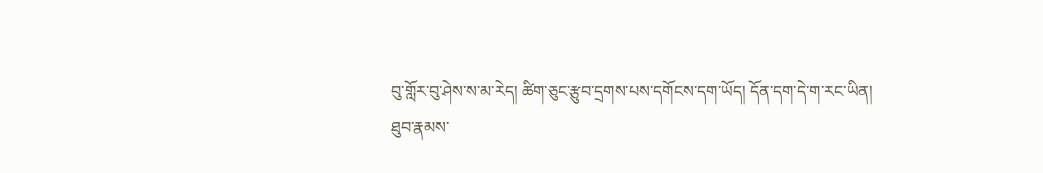བུ་གློར་བུ་ཤེས་ས་མ་རེད། ཚིག་ཅུང་རྩུབ་དྲགས་པས་དགོངས་དག་ཡོད། དོན་དག་དེ་ག་རང་ཡིན།
ཐུབ་རྣམས་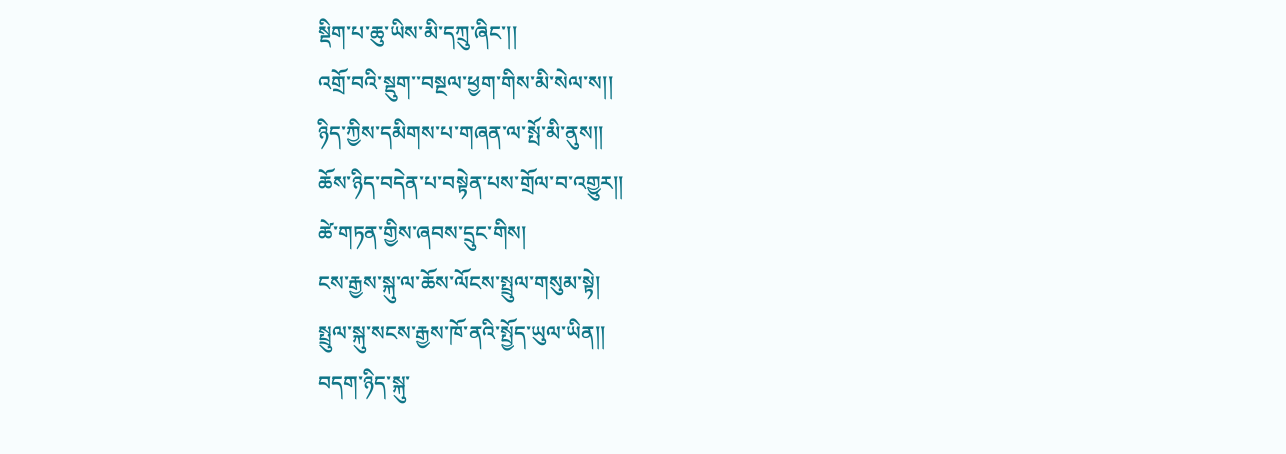སྡིག་པ་ཆུ་ཡིས་མི་དཀྲུ་ཞིང་།།
འགྲོ་བའི་སྡུག་་བསྔལ་ཕྱག་གིས་མི་སེལ་ས།།
ཉིད་ཀྱིས་དམིགས་པ་གཞན་ལ་སྤོ་མི་ནུས།།
ཆོས་ཉིད་བདེན་པ་བསྟེན་པས་གྲོལ་བ་འགྱུར།།
ཚེ་གཏན་གྱིས་ཞབས་དྲུང་གིས།
ངས་རྒྱས་སྐུ་ལ་ཆོས་ལོངས་སྤྲུལ་གསུམ་སྟེ།
སྤྲུལ་སྐུ་སངས་རྒྱས་ཁོ་ནའི་སྤྱོད་ཡུལ་ཡིན།།
བདག་ཉིད་སྐུ་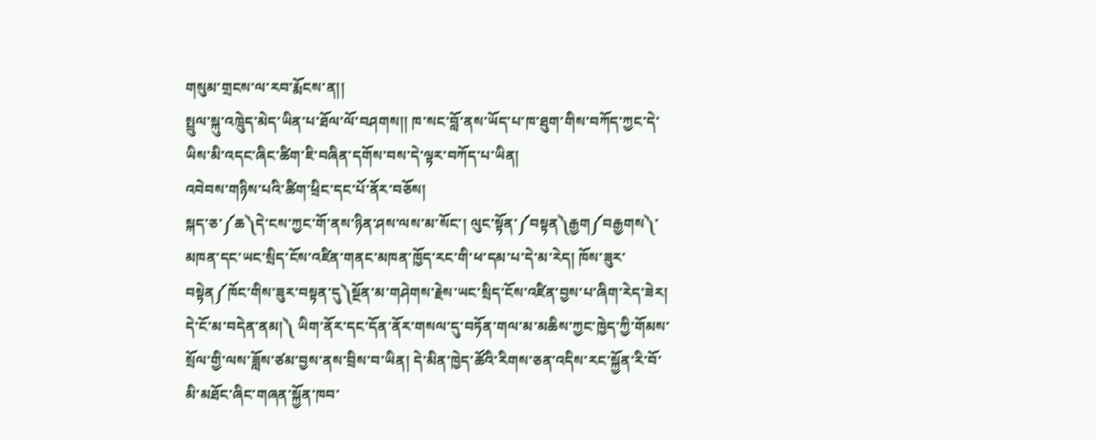གསུམ་གྲངས་ལ་རབ་རྨོངས་ན།།
སྤྲུལ་སྐུ་འཁྲེུད་མེད་ཡིན་པ་ཐོལ་ལོ་བཤགས།། ཁ་སང་བློ་ནས་ཡོད་པ་ཁ་ཐུག་གིས་བཀོད་ཀྱང་དེ་ཡིས་མི་འདང་ཞིང་ཚིག་ཇི་བཞིན་དགོས་བས་དེ་ལྟར་བཀོད་པ་ཡིན།
འབེབས་གཉིས་པའི་ཚིག་ཕྲིང་དང་པོ་ནོར་བཅོས།
སྐད་ཅ་༼ཆ༽དེ་ངས་ཀྱང་གོ་ནས་ཉིན་ཤས་ལས་མ་སོང་། ལུང་སྟོན་༼བསྟན༽རྒྱག༼བརྒྱགས༽་མཁན་དང་ཡང་སྲིད་ངོས་འཛིན་གནང་མཁན་ཁྱོད་རང་གི་ཕ་དམ་པ་དེ་མ་རེད། ཁོས་ཟུར་བསྟེན༼ཁོང་གིས་ཟུར་བསྟན་དུ༽སྔོན་མ་གཤེགས་རྗེས་ཡང་སྲིད་ངོས་འཛིན་བྱས་པ་ཞིག་རེད་ཟེར། དེ་ངོ་མ་བདེན་ནམ།༽ ཡིག་ནོར་དང་དོན་ནོར་གསལ་དུ་བཏོན་གལ་མ་མཆིས་ཀྱང་ཁྱེད་ཀྱི་གོམས་སྲོལ་གྱི་ལས་ཟློས་ཙམ་བྱས་ནས་བྲིས་བ་ཡིན། དེ་མིན་ཁྱེད་ཚོའི་རིགས་ཅན་འདིས་རང་སྐྱོན་རི་བོ་མི་མཐོང་ཞིང་གཞན་སྐྱོན་ཁབ་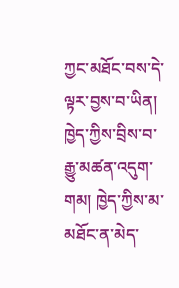ཀྱང་མཐོང་བས་དེ་ལྟར་བྱས་བ་ཡིན། ཁྱེད་ཀྱིས་བྲིས་བ་རྒྱུ་མཚན་འདུག་གམ། ཁྱེད་ཀྱིས་མ་མཐོང་ན་མེད་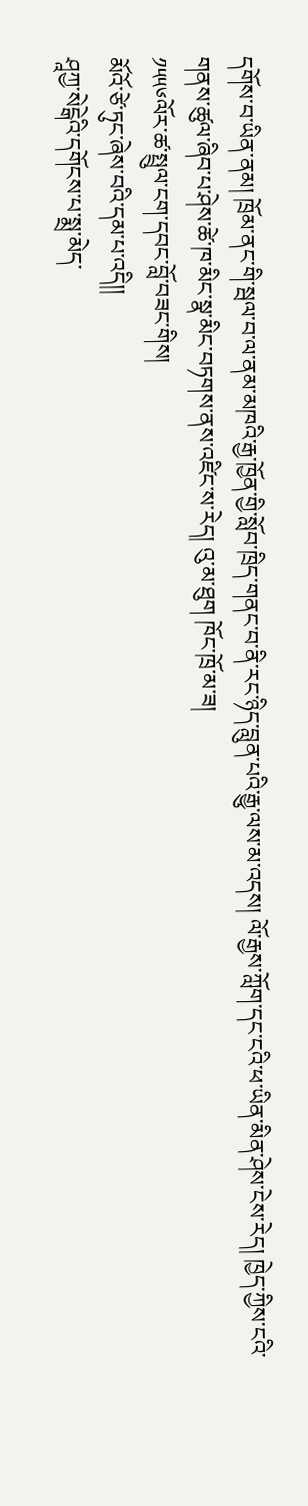དགོས་བ་ཡིན་ནམ། ཁྲོམ་ནང་གི་སྦལ་བ་ལ་ནམ་མཁའི་རྒྱ་ཁྱོན་གྱི་སློབ་ཁྲིད་གནང་བ་ནི་རང་ཉིད་བླུན་པའི་རྒྱུ་ལས་མ་འདས། ལོ་རྒྱས་ཀློག་དང་ངའི་ཕ་ཡིན་མིན་ཤེས་ངེས་རེད། ཁྱེད་ཀྱིས་ངའི་གནས་ཚུལ་ཞིབ་པ་ཤེས་ཚེ་ཁ་མིང་སྣ་མིང་བཏགས་ནས་འཛིང་ས་རེད། འུ་མ་ཐུག ཁོང་ཁྲོ་མ་ཟ།
༡༥༥༦ལོར་ཚ་སྤྲུལ་ངག་དབང་བློ་བཟང་གིས།
མོའོ་ཙེ་ཏུང་ཞེས་བའི་དམ་པ་འདི།།
ཤཱཀྱ་སེངྒེའི་དགོངས་པ་སྨྲ་མེད་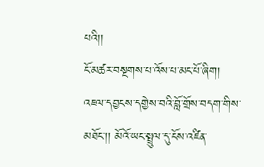པའི།།
ངོ་མཚར་བསྔགས་པ་འོས་པ་མང་པོ་ཞིག།
འཇལ་དབྱངས་དགྱེས་བའི་བློ་གྲོས་བདག་གིས་མཐོང་།། མོའོ་ཡང་སྤྲུལ་དུ་ངོས་འཛིན་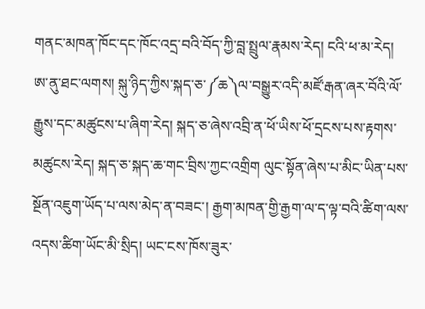གནང་མཁན་ཁོང་དང་ཁོང་འདྲ་བའི་བོད་ཀྱི་བླ་སྤྲུལ་རྣམས་རེད། ངའི་ཕ་མ་རེད།
ཨ་ནུ་ཐང་ལགས། སྐུ་ཉིད་ཀྱིས་སྐད་ཅ་༼ཆ༽ལ་བསྒྱུར་འདི་མཛོ་རྒན་ཞར་བོའི་ལོ་རྒྱུས་དང་མཚུངས་པ་ཞིག་རེད། སྐད་ཅ་ཞེས་འབྲི་ན་ཕོ་ཡིས་ཕོ་དྲངས་པས་རྟགས་མཚུངས་རེད། སྐད་ཅ་སྐད་ཆ་གང་བྲིས་ཀྱང་འགྲིག ལུང་སྟོན་ཞེས་པ་མིང་ཡིན་པས་སྔོན་འཇུག་ཡོད་པ་ལས་མེད་ན་བཟང་། རྒྱག་མཁན་གྱི་རྒྱག་ལ་ད་ལྟ་བའི་ཚིག་ལས་འདས་ཚིག་ཡོང་མི་སྲིད། ཡང་ངས་ཁོས་ཟུར་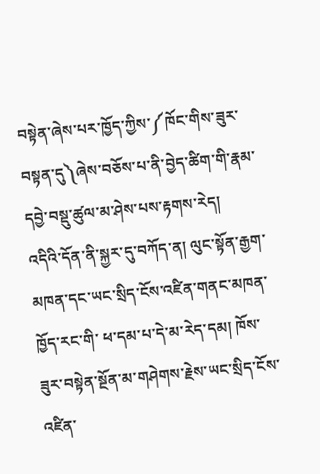བསྟེན་ཞེས་པར་ཁྱོད་ཀྱིས་༼ཁོང་གིས་ཟུར་བསྟན་དུ༽ཞེས་བཅོས་པ་ནི་བྱེད་ཚིག་གི་རྣམ་དབྱེ་བསྡུ་ཚུལ་མ་ཤེས་པས་རྟགས་རེད།
འདིའི་དོན་ནི་སྐྱར་དུ་བཀོད་ན། ལུང་སྟོན་རྒྱག་མཁན་དང་ཡང་སྲིད་ངོས་འཛིན་གནང་མཁན་ཁྱོད་རང་གི་ ཕ་དམ་པ་དེ་མ་རེད་དམ། ཁོས་ཟུར་བསྟེན་སྔོན་མ་གཤེགས་རྗེས་ཡང་སྲིད་ངོས་འཛིན་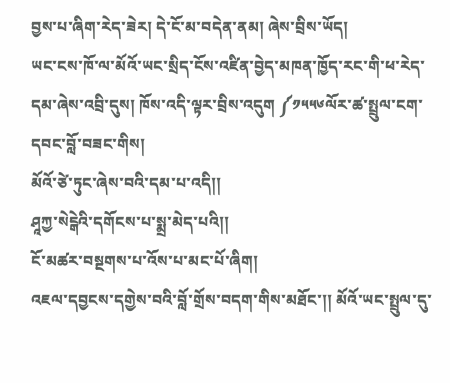བྱས་པ་ཞིག་རེད་ཟེར། དེ་ངོ་མ་བདེན་ནམ། ཞེས་བྲིས་ཡོད།
ཡང་ངས་ཁོ་ལ་མོའོ་ཡང་སྲིད་ངོས་འཛིན་བྱེད་མཁན་ཁྱོད་རང་གི་ཕ་རེད་དམ་ཞེས་འབྲི་དུས། ཁོས་འདི་ལྟར་བྲིས་འདུག ༼༡༥༥༦ལོར་ཚ་སྤྲུལ་ངག་དབང་བློ་བཟང་གིས།
མོའོ་ཙེ་ཏུང་ཞེས་བའི་དམ་པ་འདི།།
ཤཱཀྱ་སེངྒེའི་དགོངས་པ་སྨྲ་མེད་པའི།།
ངོ་མཚར་བསྔགས་པ་འོས་པ་མང་པོ་ཞིག།
འཇལ་དབྱངས་དགྱེས་བའི་བློ་གྲོས་བདག་གིས་མཐོང་།། མོའོ་ཡང་སྤྲུལ་དུ་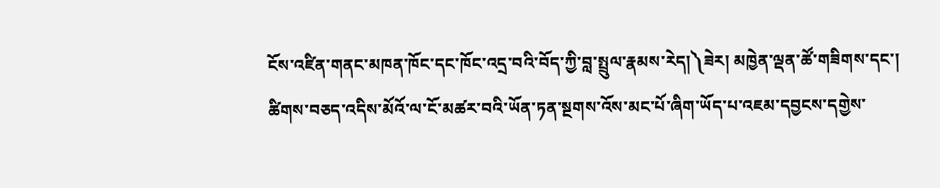ངོས་འཛིན་གནང་མཁན་ཁོང་དང་ཁོང་འདྲ་བའི་བོད་ཀྱི་བླ་སྤྲུལ་རྣམས་རེད།༽ཟེར། མཁྱེན་ལྡན་ཚོ་གཟིགས་དང་།
ཚིགས་བཅད་འདིས་མོའོ་ལ་ངོ་མཚར་བའི་ཡོན་ཏན་སྔགས་འོས་མང་པོ་ཞིག་ཡོད་པ་འཇམ་དབྱངས་དགྱེས་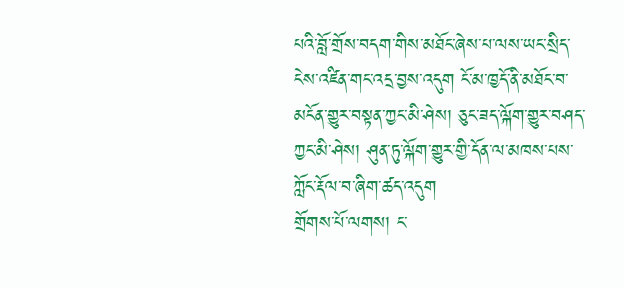པའི་བློ་གྲོས་བདག་གིས་མཐོང་ཞེས་པ་ལས་ཡང་སྲིད་ངེས་འཛིན་གང་འདྲ་བྱས་འདུག ངོ་མ་ཁྱདོ་ནི་མཐོང་བ་མངོན་གྱུར་བསྟན་ཀྱང་མི་ཤེས། ཅུང་ཟད་ལྐོག་གྱུར་བཤད་ཀྱང་མི་ཤེས། ཤུན་ཏུ་ལྐོག་གྱུར་གྱི་དོན་ལ་མཁས་པས་ཀློང་རྡོལ་བ་ཞིག་ཚད་འདུག
གྲོགས་པོ་ལགས། ང་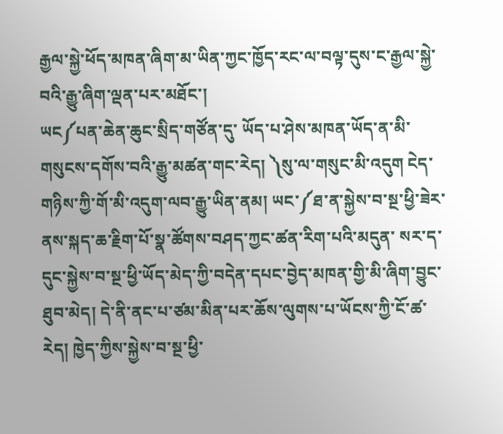རྒྱལ་སྐྱེ་ཕོད་མཁན་ཞིག་མ་ཡིན་ཀྱང་ཁྱོད་རང་ལ་བལྟ་དུས་ང་རྒྱལ་སྐྱེ་བའི་རྒྱུ་ཞིག་ལྡན་པར་མཐོང་།
ཡང༼པན་ཆེན་ཆུང་སྲིད་གཙོན་དུ་ ཡོད་པ་ཤེས་མཁན་ཡོད་ན་མི་གསུངས་དགོས་བའི་རྒྱུ་མཚན་གང་རེད། ༽སུ་ལ་གསུང་མི་འདུག ངེད་གཉིས་ཀྱི་གོ་མི་འདུག་ལབ་རྒྱུ་ཡིན་ནམ། ཡང་༼ཐ་ན་སྐྱེས་བ་སྔ་ཕྱི་ཟེར་ནས་སྐད་ཆ་རྗིག་པོ་སྣ་ཚོགས་བཤད་ཀྱང་ཚན་རིག་པའི་མདུན་ སར་ད་དུང་སྐྱེས་བ་སྔ་ཕྱི་ཡོད་མེད་ཀྱི་བདེན་དཔང་བྱེད་མཁན་གྱི་མི་ཞིག་བྱུང་ ཐུབ་མེད། དེ་ནི་ནང་པ་ཙམ་མིན་པར་ཆོས་ལུགས་པ་ཡོངས་ཀྱི་ངོ་ཚ་རེད། ཁྱེད་ཀྱིས་སྐྱེས་བ་སྔ་ཕྱི་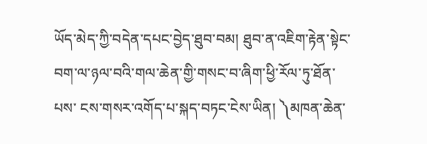ཡོད་མེད་ཀྱི་བདེན་དཔང་བྱེད་ཐུབ་བམ། ཐུབ་ན་འཇིག་རྟེན་སྟེང་བག་ལ་ཉལ་བའི་གལ་ཆེན་གྱི་གསང་བ་ཞིག་ཕྱི་རོལ་ཏུ་ཐོན་པས་ ངས་གསར་འགོད་པ་སྐད་བཏང་ངེས་ཡིན། ༽མཁན་ཆེན་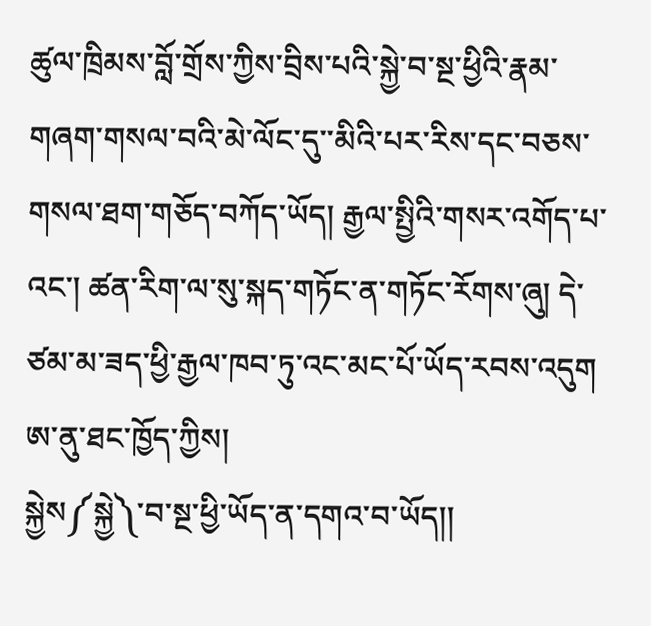ཚུལ་ཁྲིམས་བློ་གྲོས་ཀྱིས་བྲིས་པའི་སྐྱེ་བ་སྔ་ཕྱིའི་རྣམ་གཞག་གསལ་བའི་མེ་ལོང་དུ་་མིའི་པར་རིས་དང་བཅས་གསལ་ཐག་གཅོད་བཀོད་ཡོད། རྒྱལ་སྤྱིའི་གསར་འགོད་པ་འང་། ཚན་རིག་ལ་སུ་སྐད་གཏོང་ན་གཏོང་རོགས་ཞུ། དེ་ཙམ་མ་ཟད་ཕྱི་རྒྱལ་ཁབ་ཏུ་འང་མང་པོ་ཡོད་རབས་འདུག
ཨ་ནུ་ཐང་ཁྱོད་ཀྱིས།
སྐྱེས༼སྐྱེ༽་བ་སྔ་ཕྱི་ཡོད་ན་དགའ་བ་ཡོད།།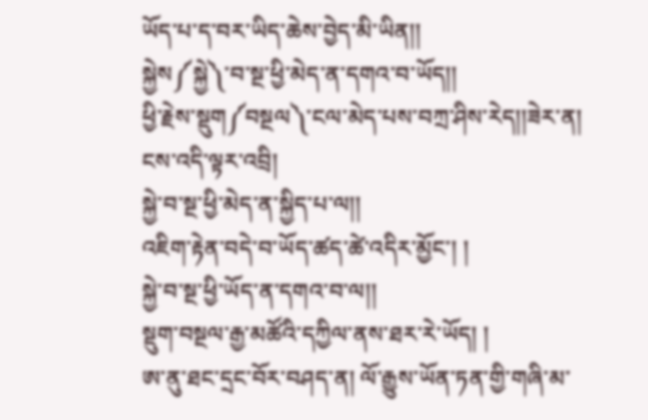ཡོད་པ་ད་བར་ཡིད་ཆེས་བྱེད་མི་ཡིན།།
སྐྱེས༼སྐྱེ༽་བ་སྔ་ཕྱི་མེད་ན་དགའ་བ་ཡོད།།
ཕྱི་རྗེས་སྡུག༼བསྔལ༽་ངལ་མེད་པས་བཀྲ་ཤིས་རེད།།ཟེར་ན།
ངས་འདི་ལྟར་འབྲི།
སྐྱེ་བ་སྔ་ཕྱི་མེད་ན་སྐྱིད་པ་ལ།།
འཇིག་རྟེན་བདེ་བ་ཡོད་ཚད་ཚེ་འདིར་མྱོང་། །
སྐྱེ་བ་སྔ་ཕྱི་ཡོད་ན་དགའ་བ་ལ།།
སྡུག་བསྔལ་རྒྱ་མཚོའི་དཀྱིལ་ནས་ཐར་རེ་ཡོད། །
ཨ་ནུ་ཐང་དྲང་བོར་བཤད་ན། ལོ་རྒྱུས་ཡོན་ཏན་གྱི་གཞི་མ་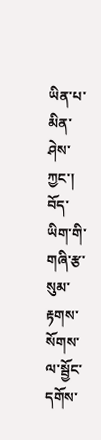ཡིན་པ་མིན་ཤེས་ཀྱང་། བོད་ཡིག་གི་གཞི་རྩ་སུམ་རྟགས་སོགས་ལ་སྦྱོང་དགོས་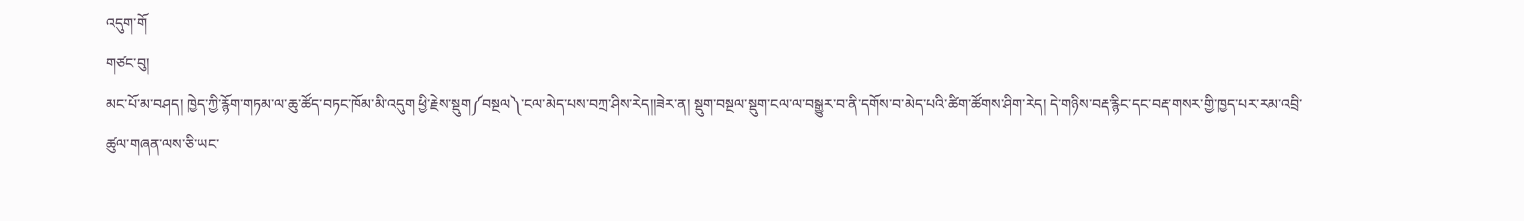འདུག་གོ
གཙང་བུ།
མང་པོ་མ་བཤད། ཁྱེད་ཀྱི་རྙོག་གཏམ་ལ་ཆུ་ཚོད་བཏང་ཁོམ་མི་འདུག ཕྱི་རྗེས་སྡུག༼བསྔལ༽་ངལ་མེད་པས་བཀྲ་ཤིས་རེད།།ཟེར་ན། སྡུག་བསྔལ་སྡུག་ངལ་ལ་བསྒྱུར་བ་ནི་དགོས་བ་མེད་པའི་ཚིག་ཚོགས་ཤིག་རེད། དེ་གཉིས་བརྡ་རྙིང་དང་བརྡ་གསར་གྱི་ཁྱད་པར་རམ་འབྲི་ཚུལ་གཞན་ལས་ཅི་ཡང་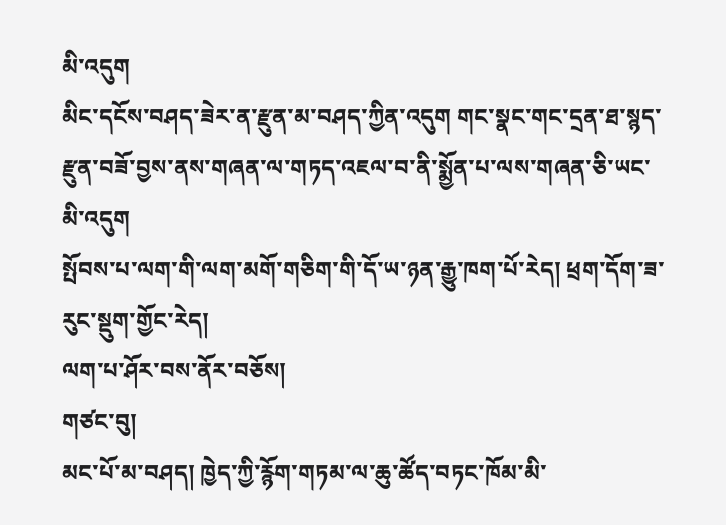མི་འདུག
མིང་དངོས་བཤད་ཟེར་ན་རྫུན་མ་བཤད་ཀྱིན་འདུག གང་སྣང་གང་དྲན་ཐ་སྙད་རྫུན་བཟོ་བྱས་ནས་གཞན་ལ་གཏད་འཇལ་བ་ནི་སྨྱོན་པ་ལས་གཞན་ཅི་ཡང་མི་འདུག
སྤོབས་པ་ལག་གི་ལག་མགོ་གཅིག་གི་དོ་ཡ་ཉན་རྒྱུ་ཁག་པོ་རེད། ཕྲག་དོག་ཟ་རུང་སྡུག་གྱོང་རེད།
ལག་པ་ཤོར་བས་ནོར་བཅོས།
གཙང་བུ།
མང་པོ་མ་བཤད། ཁྱེད་ཀྱི་རྙོག་གཏམ་ལ་ཆུ་ཚོད་བཏང་ཁོམ་མི་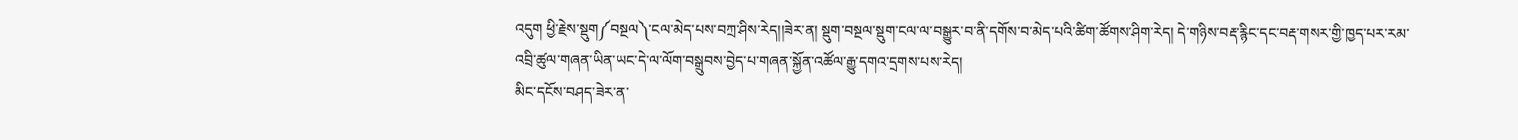འདུག ཕྱི་རྗེས་སྡུག༼བསྔལ༽་ངལ་མེད་པས་བཀྲ་ཤིས་རེད།།ཟེར་ན། སྡུག་བསྔལ་སྡུག་ངལ་ལ་བསྒྱུར་བ་ནི་དགོས་བ་མེད་པའི་ཚིག་ཚོགས་ཤིག་རེད། དེ་གཉིས་བརྡ་རྙིང་དང་བརྡ་གསར་གྱི་ཁྱད་པར་རམ་འབྲི་ཚུལ་གཞན་ཡིན་ཡང་དེ་ལ་ལོག་བསྒྲུབས་བྱེད་པ་གཞན་སྐྱོན་འཚོལ་རྒྱུ་དགའ་དྲགས་པས་རེད།
མིང་དངོས་བཤད་ཟེར་ན་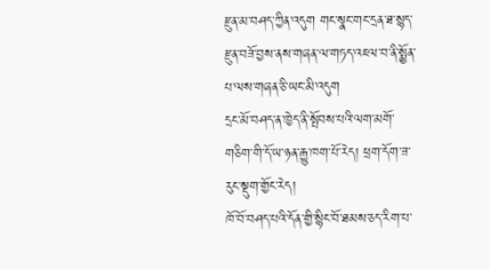རྫུན་མ་བཤད་ཀྱིན་འདུག གང་སྣང་གང་དྲན་ཐ་སྙད་རྫུན་བཟོ་བྱས་ནས་གཞན་ལ་གཏད་འཇལ་བ་ནི་སྨྱོན་པ་ལས་གཞན་ཅི་ཡང་མི་འདུག
དྲང་མོ་བཤད་ན་ཁྱེད་ནི་སྤོབས་པའི་ལག་མགོ་གཅིག་གི་དོ་ཡ་ཉན་རྒྱུ་ཁག་པོ་རེད། ཕྲག་དོག་ཟ་རུང་སྡུག་གྱོང་རེད།
ཁོ་བོ་བཤད་པའི་དོན་གྱི་སྙིང་བོ་ཐམས་ཅད་རིག་པ་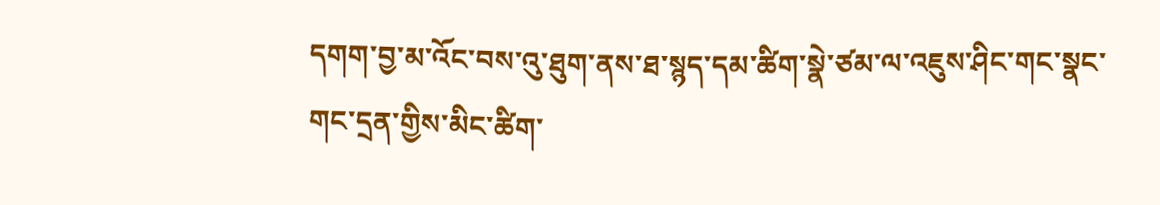དགག་བྱ་མ་འོང་བས་འུ་ཐུག་ནས་ཐ་སྙད་དམ་ཚིག་སྣེ་ཙམ་ལ་འཇུས་ཤིང་གང་སྣང་གང་དྲན་གྱིས་མིང་ཚིག་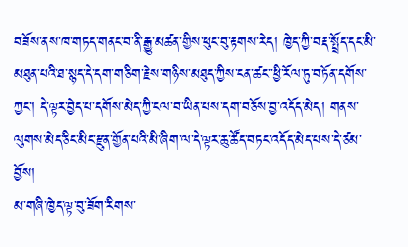བཟོས་ནས་ཁ་གཏད་གནང་བ་ནི་རྒྱུ་མཚན་གྱིས་ཕུང་བུ་རྟགས་རེད། ཁྱེད་ཀྱི་བརྡ་སྤྲོད་དང་མི་མཐུན་པའི་ཐ་སྙད་དེ་དག་གཅིག་རྗེས་གཉིས་མཐུད་ཀྱིས་ངན་ཚང་་ཕྱི་རོལ་ཏུ་བཏོན་དགོས་ཀྱང་། དེ་ལྟར་བྱེད་པ་དགོས་མེད་ཀྱི་ངལ་བ་ཡིན་པས་དག་བཅོས་བྱ་འདོད་མེད། གནས་ལུགས་མེད་ཅིང་མིང་རྫུན་གྱོན་པའི་མི་ཞིག་ལ་དེ་ལྟར་ཆུ་ཚོད་བཏང་འདོད་མེད་པས་དེ་ཙམ་བྱོས།
མ་གཞི་ཁྱེད་ལྟ་བུ་ཟོག་རིགས་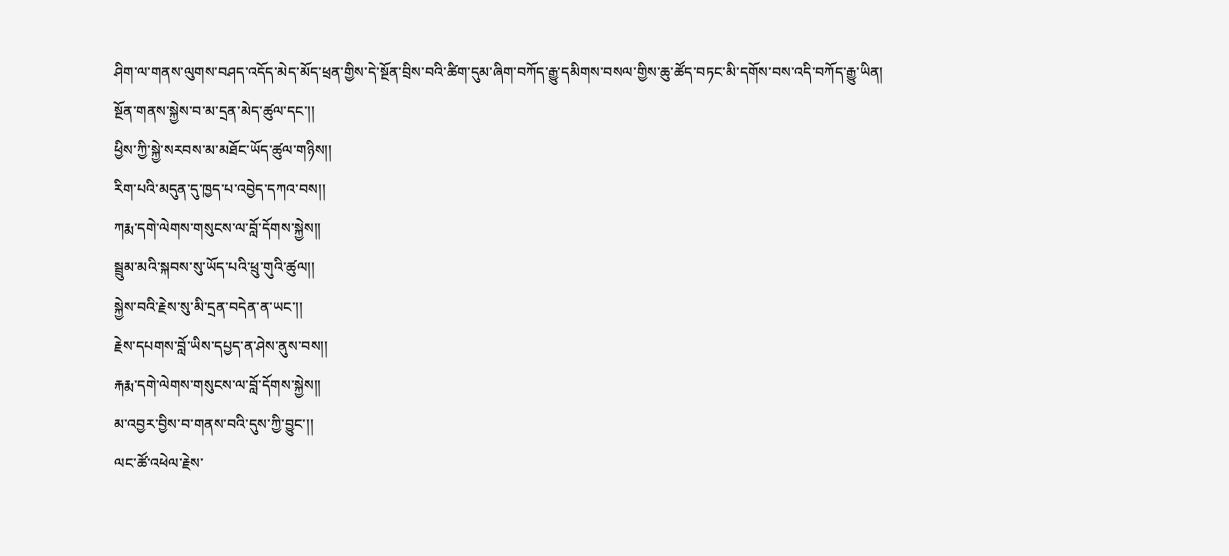ཤིག་ལ་གནས་ལུགས་བཤད་འདོད་མེད་མོད་ཕྲན་གྱིས་དེ་སྔོན་བྲིས་བའི་ཚིག་དུམ་ཞིག་བཀོད་རྒྱུ་དམིགས་བསལ་གྱིས་ཆུ་ཚོད་བཏང་མི་དགོས་བས་འདི་བཀོད་རྒྱུ་ཡིན།
སྔོན་གནས་སྐྱེས་བ་མ་དྲན་མེད་ཚུལ་དང་།།
ཕྱིས་ཀྱི་སྐྱེ་སརབས་མ་མཐོང་ཡོད་ཚུལ་གཉིས།།
རིག་པའི་མདུན་དུ་ཁྱད་པ་འབྱེད་དཀའ་བས།།
ཀརྨ་དགེ་ལེགས་གསུངས་ལ་བློ་དོགས་སྐྱེས།།
སྦྲུམ་མའི་སྐབས་སུ་ཡོད་པའི་ཕྲུ་གུའི་ཚུལ།།
སྐྱེས་བའི་རྗེས་སུ་མི་དྲན་བདེན་ན་ཡང་།།
རྗེས་དཔགས་བློ་ཡིས་དཔྱད་ན་ཤེས་ནུས་བས།།
རྐརྨ་དགེ་ལེགས་གསུངས་ལ་བློ་དོགས་སྐྱེས།།
མ་འབྱར་བྱིས་བ་གནས་བའི་དུས་ཀྱི་བྱུང་།།
ལང་ཚོ་འཕེལ་རྗེས་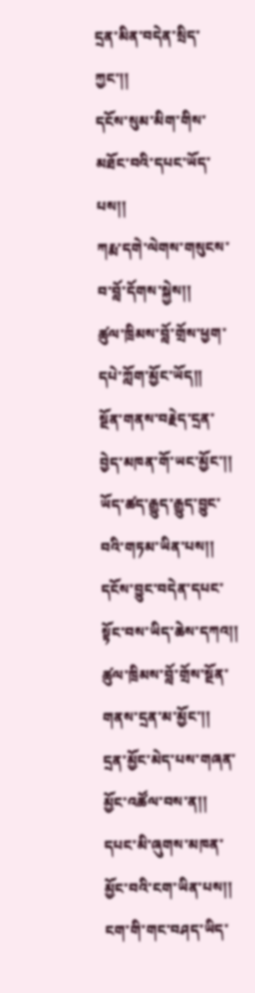དྲན་མིན་བདེན་སྲིད་ཀྱང་།།
དངོས་སུམ་མིག་གིས་མཐོང་བའི་དཔང་ཡོད་པས།།
ཀརྨ་དགེ་ལེགས་གསུངས་བ་བློ་དོགས་སྐྱེས།།
ཚུལ་ཁྲིམས་བློ་གྲོས་ཕྱག་དཔེ་ཀློག་མྱོང་ཡོད།།
སྔོན་གནས་བརྗེད་དྲན་བྱེད་མཁན་གོ་ཡང་མྱོང་།།
ཡོད་ཚད་རྒྱུད་རྒྱུད་བྱུང་བའི་གཏམ་ཡིན་པས།།
དངོས་བྱུང་བདེན་དཔང་སྟོང་བས་ཡིད་ཆེས་དཀའ།།
ཚུལ་ཁྲིམས་བློ་གྲོས་སྔོན་གནས་དྲན་མ་མྱོང་།།
དྲན་མྱོང་མེད་པས་གཞན་མྱོང་འཚོལ་བས་ན།།
དཔང་མི་ཞུགས་མཁན་མྱོང་བའི་ངག་ཡིན་པས།།
ངག་གི་གང་བཤད་ཡིད་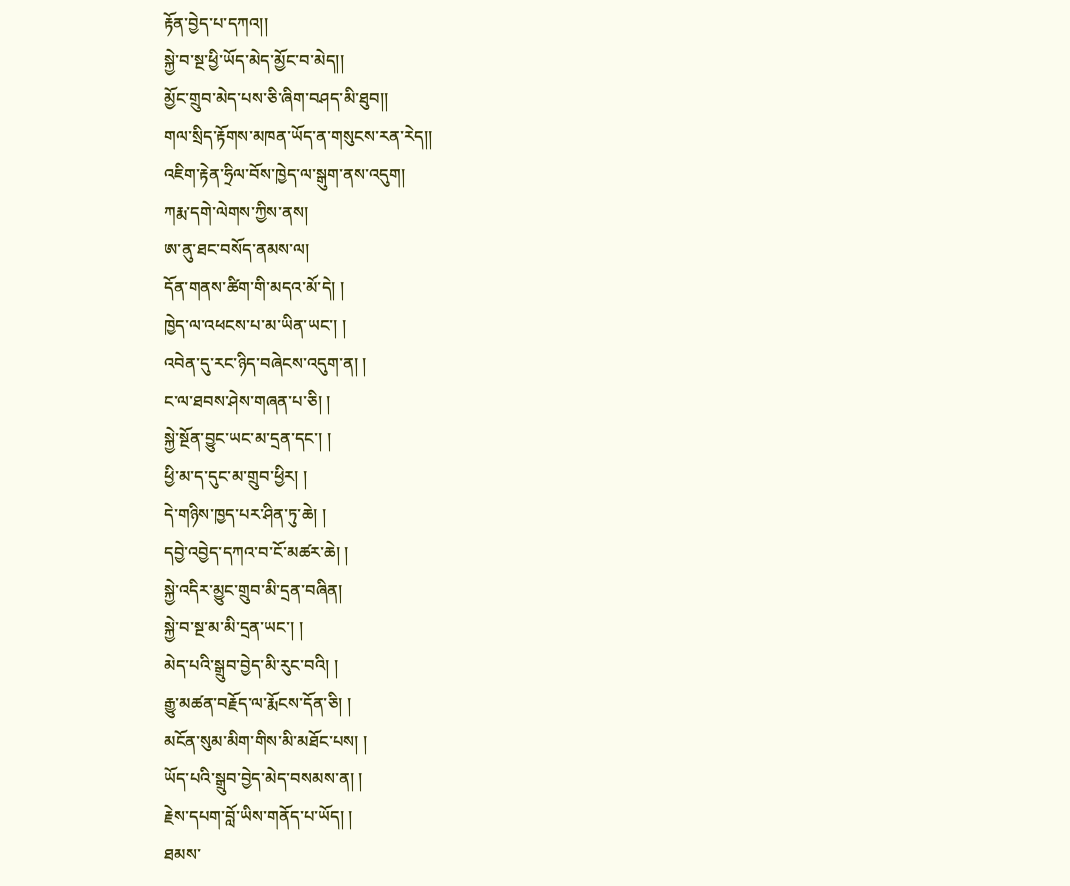རྟོན་བྱེད་པ་དཀའ།།
སྐྱེ་བ་སྔ་ཕྱི་ཡོད་མེད་མྱོང་བ་མེད།།
མྱོང་གྲུབ་མེད་པས་ཅི་ཞིག་བཤད་མི་ཐུབ།།
གལ་སྲིད་རྟོགས་མཁན་ཡོད་ན་གསུངས་རན་རེད།།
འཇིག་རྟེན་ཧྲིལ་བོས་ཁྱེད་ལ་སྒུག་ནས་འདུག།
ཀརྨ་དགེ་ལེགས་ཀྱིས་ནས།
ཨ་ནུ་ཐང་བསོད་ནམས་ལ།
དོན་གནས་ཚིག་གི་མདའ་མོ་དེ། །
ཁྱེད་ལ་འཕངས་པ་མ་ཡིན་ཡང་། །
འབེན་དུ་རང་ཉིད་བཞེངས་འདུག་ན། །
ང་ལ་ཐབས་ཤེས་གཞན་པ་ཅི། །
སྐྱེ་སྔོན་བྱུང་ཡང་མ་དྲན་དང་། །
ཕྱི་མ་ད་དུང་མ་གྲུབ་ཕྱིར། །
དེ་གཉིས་ཁྱད་པར་ཤིན་ཏུ་ཆེ། །
དབྱེ་འབྱེད་དཀའ་བ་ངོ་མཚར་ཆེ། །
སྐྱེ་འདིར་མྱུང་གྲུབ་མི་དྲན་བཞིན།
སྐྱེ་བ་སྔ་མ་མི་དྲན་ཡང་། །
མེད་པའི་སྒྲུབ་བྱེད་མི་རུང་བའི། །
རྒྱུ་མཚན་བརྗོད་ལ་རྨོངས་དོན་ཅི། །
མངོན་སུམ་མིག་གིས་མི་མཐོང་པས། །
ཡོད་པའི་སྒྲུབ་བྱེད་མེད་བསམས་ན། །
རྗེས་དཔག་བློ་ཡིས་གནོད་པ་ཡོད། །
ཐམས་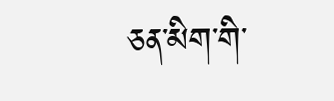ཅན་མིག་གི་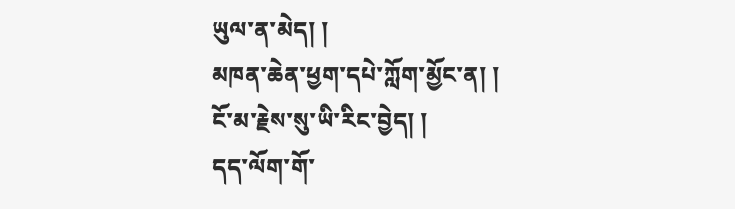ཡུལ་ན་མེད། །
མཁན་ཆེན་ཕྱག་དཔེ་ཀློག་མྱོང་ན། །
ངོ་མ་རྗེས་སུ་ཡི་རིང་བྱེད། །
དད་ལོག་གོ་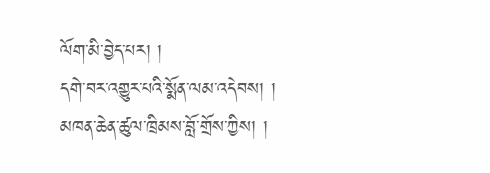ལོག་མི་བྱེད་པར། །
དགེ་བར་འགྱུར་པའི་སྨོན་ལམ་འདེབས། །
མཁན་ཆེན་ཚུལ་ཁྲིམས་བློ་གྲོས་ཀྱིས། །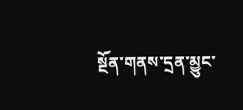སྔོན་གནས་དྲན་མྱུང་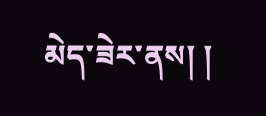མེད་ཟེར་ནས། །